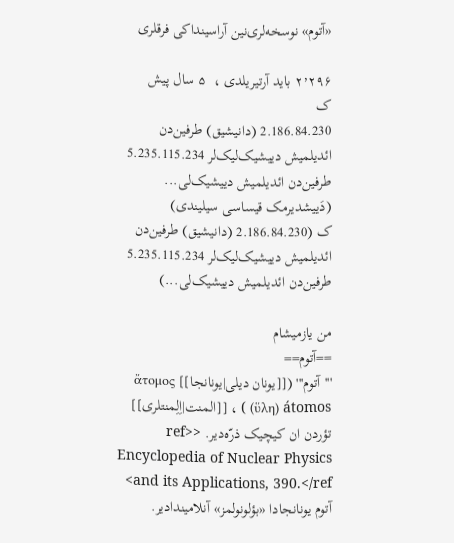«آتوم» نوسخه‌لری‌نین آراسینداکی فرقلری

۲٬۲۹۶ باید آرتیریلدی ،  ۵ سال پیش
ک
2.186.84.230 (دانیشیق) طرفین‌دن ائدیلمیش دییشیک‌لیک‌لر 5.235.115.234 طرفین‌دن ائدیلمیش دییشیک‌لی...
(دَییشدیرمک قیساسی سیلیندی)
ک (2.186.84.230 (دانیشیق) طرفین‌دن ائدیلمیش دییشیک‌لیک‌لر 5.235.115.234 طرفین‌دن ائدیلمیش دییشیک‌لی...)

من یازمیشام
==آتوم==
'''آتوم''' ([[یونان دیلی|یونانجا]] ἄτομος (ὕλη) átomos ) ، [[المنت|اِلِمنتلری]] تؤردن ان کیچیک ذرّه‌دیر. <ref> Encyclopedia of Nuclear Physics and its Applications, 390.</ref> آتوم یونانجادا «بؤلونولمز» آنلامیندادیر.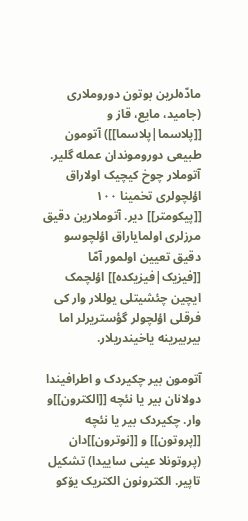مادّه‌لرین بوتون دوروملاری (جامید، مایع، قاز و [[پلاسما|پلاسما]]) آتومون طبیعی دوروموندان عمله گلیر. آتوملار چوخ کیچیک اولاراق اؤلچولری تخمینا ۱۰۰ [[پیکومتر]] دیر. آتوملارین دقیق مرزلری اولمایاراق اؤلچوسو دقیق تعیین اولمور آمّا [[فیزیک|فیزیکده]] اؤلچمک ایچین چئشیتلی یوللار وار کی فرقلی اؤلچولر گؤستریرلر اما بیربیرینه یاخیندریلار.

آتومون بیر چکیردک و اطرافیندا دولانان بیر یا نئچه [[الکترون]]و وار. چکیردک بیر یا نئچه [[پروتون]] و [[نوترون]]دان (پروتونلا عینی ساییدا) تشکیل تاپیر. الکترونون الکتریک یۆکو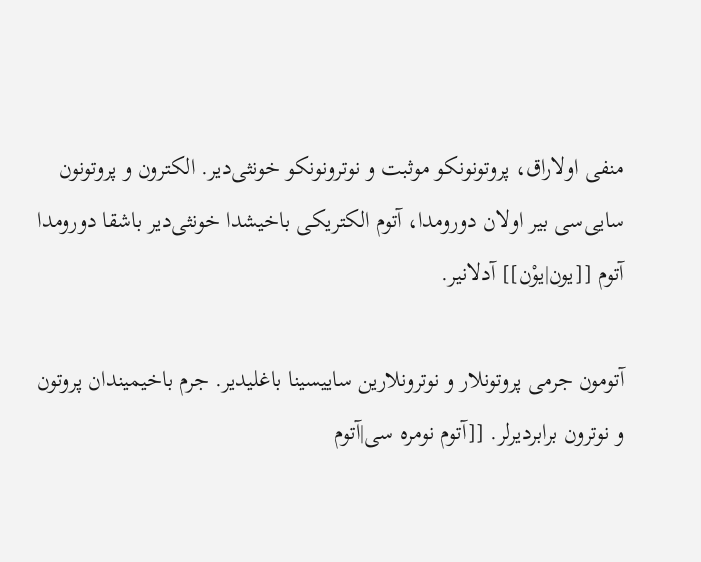منفی اولاراق، پروتونونکو موثبت و نوترونونکو خونثی‌دیر. الکترون و پروتونون سایی‌سی بیر اولان دورومدا، آتوم الکتریکی باخیشدا خونثی‌دیر باشقا دورومدا آتوم [[یون|یوْن]] آدلانیر.

آتومون جرمی پروتونلار و نوترونلارین ساییسینا باغلیدیر. جرم باخیمیندان پروتون و نوترون برابردیرلر. [[آتوم نومره سی|آتوم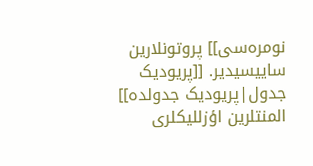نومره‌سی]] پروتونلارین ساییسیدیر. [[پریودیک جدول|پریودیک جدولده]] المنتلرین اؤزللیکلری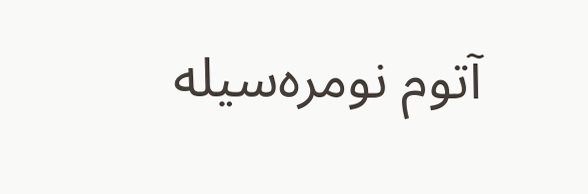آتوم نومره‌سیله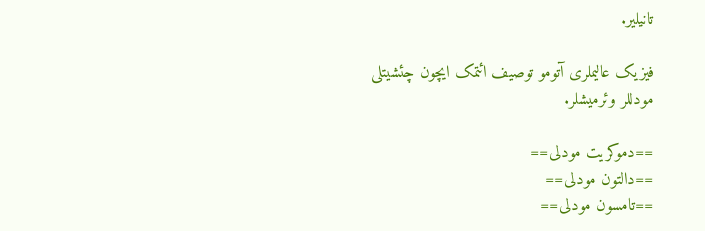تانیلیر.

فیزیک عالیملری آتومو توصیف ائتمک ایچون چئشیتلی مودللر وئرمیشلر.

==دموکریت مودلی==
==دالتون مودلی==
==تامسون مودلی==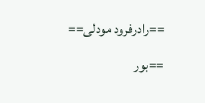==رادرفرود مودلی==
==بور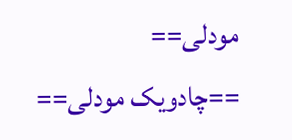مودلی==
==چادویک مودلی==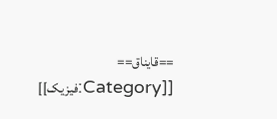==قایناق==
[[Category:فیزیک]]